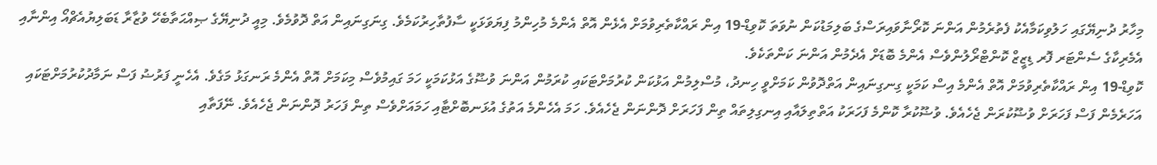މިހާރު ދުނިޔޭގައި ހަލުވިކަމާއެކު ފެތުރެމުން އަންނަ ކޮރޯނާވައިރަސްގެ ބަލިމަޑުކަން ނުވަތަ ކޮވިޑް-19 އިން ރައްކާތެރިވުމަށް އެޅެން އޮތް އެންމެ މުހިންމު ފިޔަވަޅަކީ ސާފުތާހިރުކަމެވެ. ގިނަގިނައިން އަތް ދޮވުމެވެ. މިއީ ދުނިޔޭގެ ޞިއްޙަތާބެހޭ ވުޒާރާ ޑަބަލިޔުއެޗްއޯ އިންނާއި އެމެރިކާގެ ސެންޓަރ ފޮރ ޑިޒީޒް ކޮންޓްރޯލުންވެސް އެންމެ ބޮޑަށް އެދެމުން އަންނަ ކަންތަކެވެ.
ކޮވިޑް-19 އިން ރައްކާތެރިވުމަށް އޮތް އެންމެ އިސް ކަމަކީ ގިނގިނައިން އަތްދޮވުން ކަމަށްވީ ހިނދު، މުސްލިމުން އަޅުކަން ކުރުމަށްޓަކައި ކުރަމުން އަންނަ ވުޟޫގެ އަޅުކަމަކީ ހަމަ ގައިމުވެސް މިކަމަށް އޮތް އެންމެ ރަނގަޅު މަގެވެ. އެހެނީ ފަރުޟު ފަސް ނަމާދުކުރުމަށްޓަކައި އަހަރެމެން ފަސް ފަހަރަށް ވުޟޫކުރަން ޖެހެއެވެ. ވުޟޫކުރާ ކޮންމެ ފަހަރަކު އަތްތިލައާއި އިނގިލިތައް ތިން ފަހަރަށް ދޮންނަން ޖެހެއެވެ. ހަމަ އެހެންމެ އަތުގެ އުޅަނބޮށްޓާއި ހަމައަށްވެސް ތިން ފަހަރު ދޮންނަން ޖެހެއެވެ. ނޭފަތާއި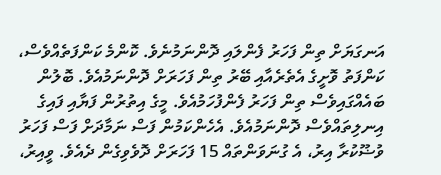އަނގަޔަށް ތިން ފަހަރު ފެންލައި ދޮންނަމުނެވެ. ކޮންމެ ކަންފަތެއްވެސް، ކަންފަތު ވޮށީގެ އެތެރެއާއި ބޭރު ތިން ފަހަރަށް ދޮންނަމުއެވެ. ބޮލުން ބައެއްގައިވެސް ތިން ފަހަރު ފެންފުހަމުއެވެ. މީގެ އިތުރުން ފަޔާއި ފައިގެ އިނލިތައްވެސް ދޮންނަމުއެވެ. އެހެންކަމުން ފަސް ނަމާދަށް ފަސް ފަހަރު ވުޟޫކުރާ އިރު، އެ ގުނަވަންތައް 15 ފަހަރަށް ދޮވެވިގެން ދެއެވެ. ވީއިރު،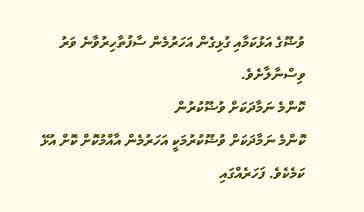ވުޟޫގެ އަޅުކަމާއި ގުޅިގެން އަހަރުމެން ސާފުތާހިރުވާނެ ވަރު ވިސްނާލާށެވެ.
ކޮންމެ ނަމާދަކަށް ވުޟޫކުރުން
ކޮންމެ ނަމާދަކަށް ވުޟޫކުރުމަކީ އަހަރުމެން އާއްމުކޮށް ކޮށް އުޅޭ ކަމެކެވެ. ފަހަރެއްގައި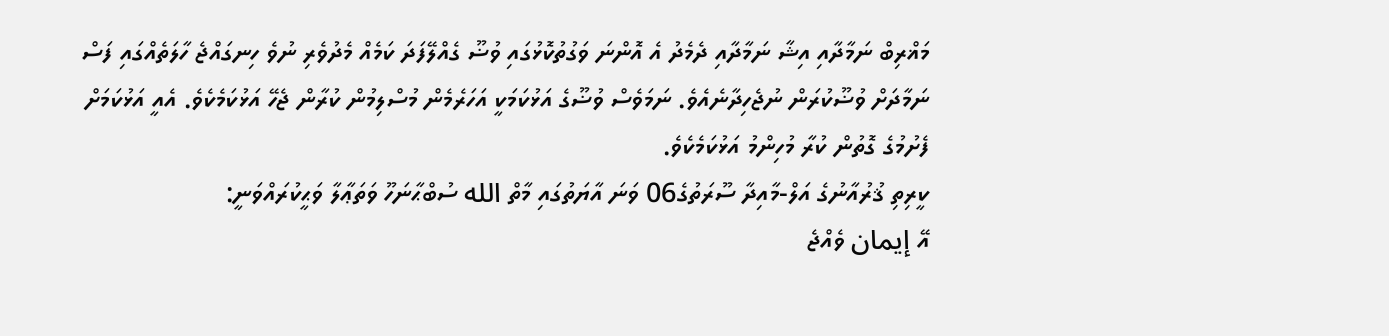މަޣްރިބް ނަމާދާއި އިޝާ ނަމާދާއި ދެމެދު އެ އޮންނަ ވަގުތުކޮޅުގައި ވުޟޫ ގެއްލޭފަދަ ކަމެއް މެދުވެރި ނުވެ ހިނގައްޖެ ހާލަތެއްގައި ފަސް ނަމާދަށް ވުޟޫކުރަން ނުޖެހިދާނެއެވެ. ނަމަވެސް ވުޟޫގެ އަޅުކަމަކީ އަހަރެމެން މުސްލިމުން ކުރާން ޖެހޭ އަޅުކަމެކެވެ. އެއީ އަޅުކަމަށް ފެށުމުގެ ގޮތުން ކުރާ މުހިންމު އަޅުކަމެކެވެ.
ކީރިތި ޤުރުއާނުގެ އަލް-މާއިދާ ސޫރަތުގެ06 ވަނަ އާޔަތުގައި މާތް الله ސުބްޙާނަހޫ ވަތަޢާލާ ވަޙީކުރައްވަނީ:
އޭ إيمان ވެއްޖެ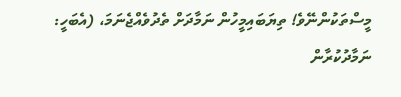މީސްތަކުންނޭވެ! ތިޔަބައިމީހުން ނަމާދަށް ތެދުވެއްޖެނަމަ، (އެބަހީ: ނަމާދުކުރާން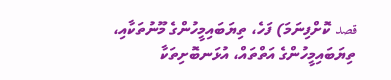قصد ކޮށްފިނަމަ) ފަހެ، ތިޔަބައިމީހުންގެ މޫނުތަކާއި، ތިޔަބައިމީހުންގެ އަތްތައް، އުޅަނބޮށިތަކާ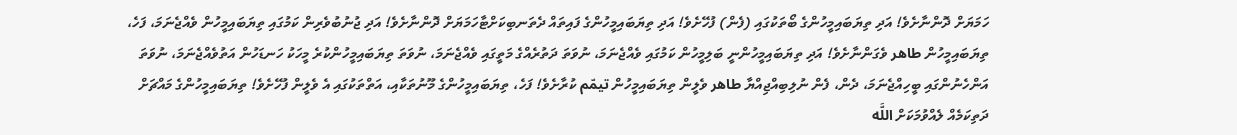ހަމަޔަށް ދޮންނާށެވެ! އަދި ތިޔަބައިމީހުންގެ ބޯތަކުގައި (ފެން) ފުހޭށެވެ! އަދި ތިޔަބައިމީހުންގެ ފައިތައް ދެތަނބިކަށްޓާހަމަޔަށް ދޮންނާށެވެ! އަދި ޖުނުބުވެރިން ކަމުގައި ތިޔަބައިމީހުން ވެއްޖެނަމަ، ފަހެ، ތިޔަބައިމީހުން طاهر ވެގަންނާށެވެ! އަދި ތިޔަބައިމީހުންނީ ބަލިމީހުން ކަމުގައި ވެއްޖެނަމަ، ނުވަތަ ދަތުރެއްގެ މަތީގައި ވެއްޖެނަމަ، ނުވަތަ ތިޔަބައިމީހުންކުރެ މީހަކު ހަނޑަހުން އަތުވެއްޖެނަމަ، ނުވަތަ އަންހެނުންގައި ބީހިއްޖެނަމަ، ދެން، ފެން ނުލިބިއްޖިއްޔާ طاهر ވެލީން ތިޔަބައިމީހުން تيمّم ކުރާށެވެ! ފަހެ، ތިޔަބައިމީހުންގެ މޫނުތަކާއި، އަތްތަކުގައި އެ ވެލީން ފުހޭށެވެ! ތިޔަބައިމީހުންގެ މައްޗަށް ދަތިކަމެއް ލެއްވުމަކަށް اللَّه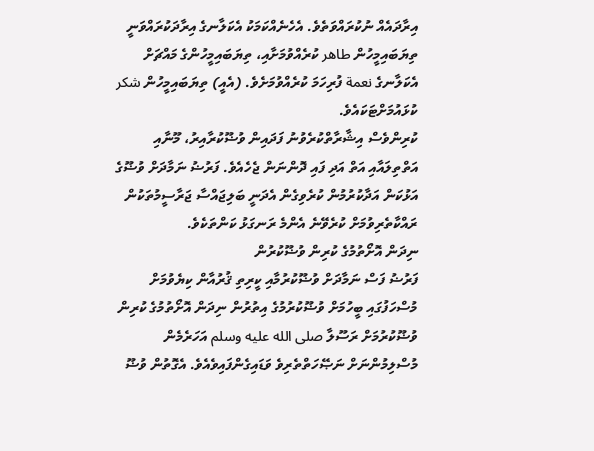އިރާދައެއް ނުކުރައްވަތެވެ. އެހެނެއްކަމަކު އެކަލާނގެ އިރާދަކުރައްވަނީ ތިޔަބައިމީހުން طاهر ކުރެއްވުމަށާއި، ތިޔަބައިމީހުންގެ މައްޗަށް އެކަލާނގެ نعمة ފުރިހަމަ ކުރެއްވުމަށެވެ. (އެއީ) ތިޔަބައިމީހުން شكر ކުޅައުމަށްޓަކައެވެ.
ކުރިންވެސް އިޝާރާތްކުރެވުނު ފަދައިން ވުޟޫކުރާއިރު، މޫނާއި އަތްތިލައާއި އަތް އަދި ފައި ދޮންނަން ޖެހެއެވެ. ފަރުޟު ނަމާދަށް ވުޟޫގެ އަޅުކަން އަދާކުރުމުން ކުރެވިގެން އެދަނީ ބަލިޖައްސާ ޖަރާސީމުތަކުން ރައްކާތެރިވުމަށް ކުރެވޭނެ އެންމެ ރަނގަޅު ކަންތަކެވެ.
ނިދަން އޮށޯތުމުގެ ކުރިން ވުޟޫކުރުން
ފަރުޟު ފަސް ނަމާދަށް ވުޟޫކުރުމާއި ކީރިތި ޤުރުއާން ކިޔެވުމަށް މުސްހަފުގައި ބީހުމަށް ވުޟޫކުރުމުގެ އިތުރުން ނިދަން އޮށޯތުމުގެ ކުރިން ވުޟޫކުރުމަށް ރަސޫލާ صلى الله عليه وسلم އަހަރެމެން މުސްލިމުންނަށް ނަޞޭހަތްތެރިވެ ވަޑައިގެންފައިވެއެވެ. އެގޮތުން ވުޟޫ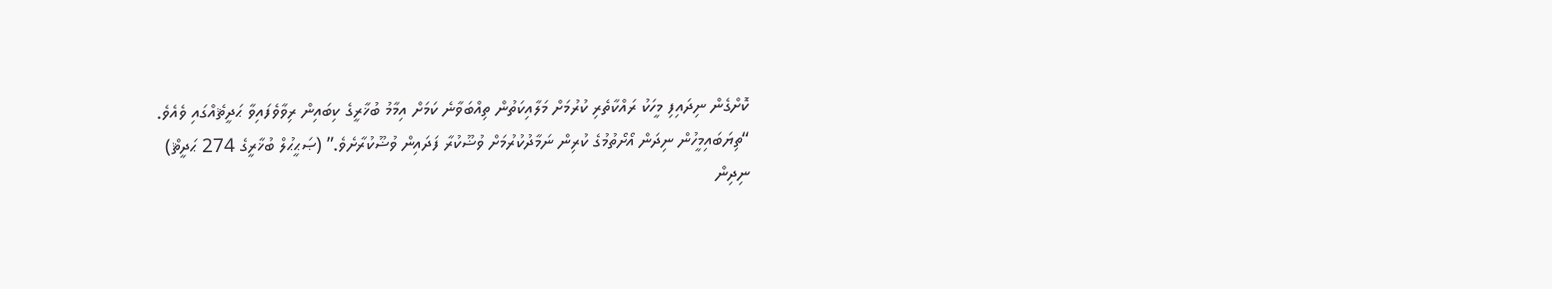ކޮށްގެން ނިދައިފި މީހަކު ރައްކާތެރި ކުރުމަށް މަލާއިކަތުން ތިއްބަވާނެ ކަމަށް އިމާމު ބުޚާރީގެ ކިބައިން ރިވާވެފައިވާ ޙަދީޘެއްގައި ވެއެވެ.
“ތިޔަބައިމީހުން ނިދަން އޯށޯތުމުގެ ކުރިން ނަމާދުކުރުމަށް ވުޟޫކުރާ ފަދައިން ވުޟޫކުރާށެވެ.” (ޞަޙީޙުލް ބުޚާރީގެ 274 ޙަދީޘް)
ނިދިން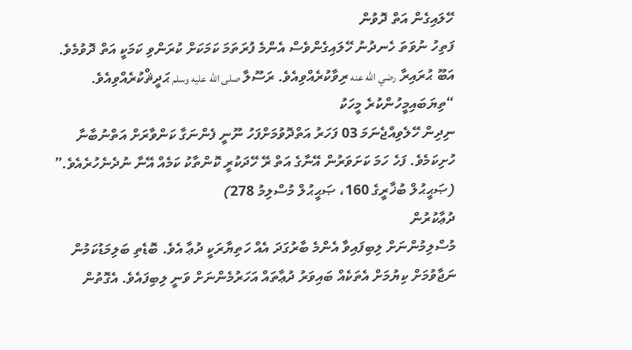ހޭލައިގެން އަތް ދޮވުން
ފަތިހު ނުވަތަ ހެނދުނު ހޭލައިގެންވެސް އެންމެ ފުރަތަމަ ކަމަކަށް ކުރަންވި ކަމަކީ އަތް ދޮވުމެވެ.
އަބޫ ޙުރައިރާ رضي الله عنه ރިވާކުރެއްވިއެވެ. ރަސޫލާ صلى الله عليه وسلم ޙަދީޘްކުރެއްވިއެވެ. “ތިޔަބައިމީހުންކުރެ މީހަކު
ނިދިން ހޭލެވިއްޖެނަމަ 03 ފަހަރު އަތްދޮވުމަށްފަހު ނޫނީ ފެންނަގާ ކަންވާރަށް އަތްނުބާނާ ހުށިކަމެވެ. ފަހެ ހަމަ ކަށަވަރުން އޭނާގެ އަތް ރޭ ހޭދަކުރީ ކޮންތާކު ކަމެއް އޭނާ ނުދެނެހުރެއެވެ.” (ޞަޙީޙުލް ބުޚާރީގެ 160، ޞަޙީޙުލް މުސްލިމު 278)
ދުޢާކުރުން
މުސްލިމުންނަށް ލިބިފައިވާ އެންމެ ބާރުގަދަ އެއް ހަތިޔާރަކީ ދުޢާ އެވެ. ބޮޑެތި ބަލިމަޑުކަމުން ނަޖާވުމަށް ކިޔުމަށް އެތަކެއް ބައިވަރު ދުޢާތައް އަހަރުމެންނަށް ވަނީ ލިބިފައެވެ. އެގޮތުން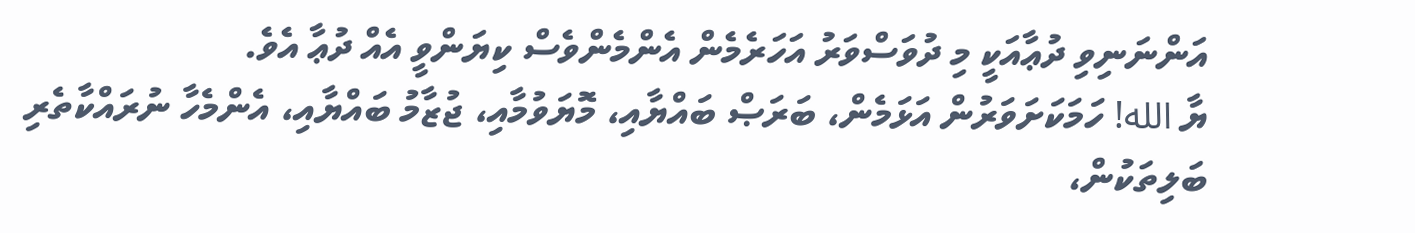އަންނަނިވި ދުޢާއަކީ މި ދުވަސްވަރު އަހަރެމެން އެންމެންވެސް ކިޔަންވީ އެއް ދުޢާ އެވެ.
ޔާ الله! ހަމަކަށަވަރުން އަޅަމެން، ބަރަޞް ބައްޔާއި، މޮޔަވުމާއި، ޖުޒާމު ބައްޔާއި، އެންމެހާ ނުރައްކާތެރި ބަލިތަކުން،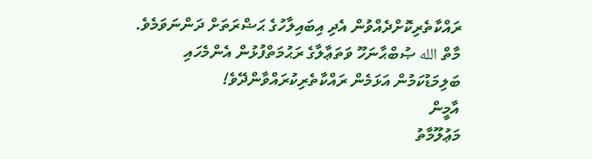ރައްކާތެރިކޮށްދެއްވުން އެދި އިބައިލާހުގެ ޙަޟްރަތަށް ދަންނަވަމެވެ.
މާތް الله ޞުބްޙާނަހޫ ވަތަޢާލާގެ ރަޙުމަތްފުޅުން އެންމެހައި ބަލިމަޑުކަމުން އަޅަމެން ރައްކާތެރިކުރައްވާންދޭވެ!
އާމީން
މަޢުލޫމާތު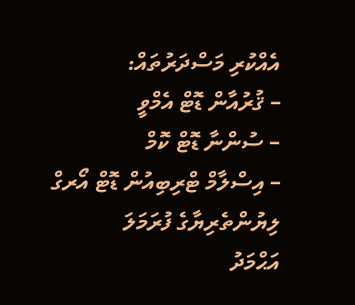އެއްކުރި މަސްދަރުތައް:
– ޤުރުއާން ޑޮޓް އެމްވީ
– ސުންނާ ޑޮޓް ކޮމް
– އިސްލާމް ޓްރިބިއުން ޑޮޓް އޯރގް
ލިޔުންތެރިޔާގެ ފުރަމަލަ
އަޙްމަދު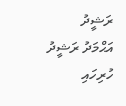ރަޝީދު
އަޙްމަދު ރަޝީދު
ހުރިހައި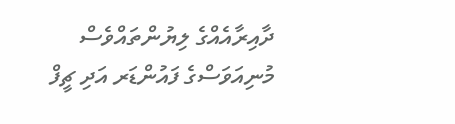ދާއިރާއެއްގެ ލިޔުންތައްވެސް މުނިއަވަސްގެ ފައުންޑަރ އަދި ޗީފް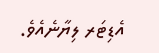އެޑިޓަރ ލިޔާނެއެވެ.